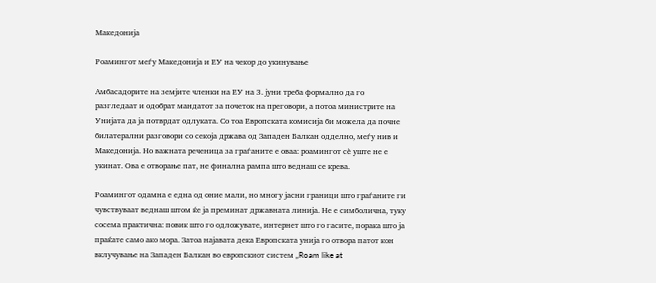Македонија

Роамингот меѓу Македонија и ЕУ на чекор до укинување

Aмбасадорите на земјите членки на ЕУ на 3. јуни треба формално да го разгледаат и одобрат мандатот за почеток на преговори, а потоа министрите на Унијата да ја потврдат одлуката. Со тоа Европската комисија би можела да почне билатерални разговори со секоја држава од Западен Балкан одделно, меѓу нив и Македонија. Но важната реченица за граѓаните е оваа: роамингот сè уште не е укинат. Ова е отворање пат, не финална рампа што веднаш се крева.

Роамингот одамна е една од оние мали, но многу јасни граници што граѓаните ги чувствуваат веднаш штом ќе ја преминат државната линија. Не е симболична, туку сосема практична: повик што го одложувате, интернет што го гасите, порака што ја праќате само ако мора. Затоа најавата дека Европската унија го отвора патот кон вклучување на Западен Балкан во европскиот систем „Roam like at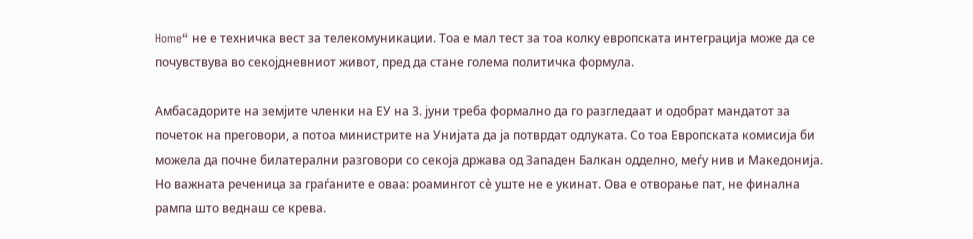Home“ не е техничка вест за телекомуникации. Тоа е мал тест за тоа колку европската интеграција може да се почувствува во секојдневниот живот, пред да стане голема политичка формула.

Aмбасадорите на земјите членки на ЕУ на 3. јуни треба формално да го разгледаат и одобрат мандатот за почеток на преговори, а потоа министрите на Унијата да ја потврдат одлуката. Со тоа Европската комисија би можела да почне билатерални разговори со секоја држава од Западен Балкан одделно, меѓу нив и Македонија. Но важната реченица за граѓаните е оваа: роамингот сè уште не е укинат. Ова е отворање пат, не финална рампа што веднаш се крева.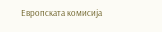Европската комисија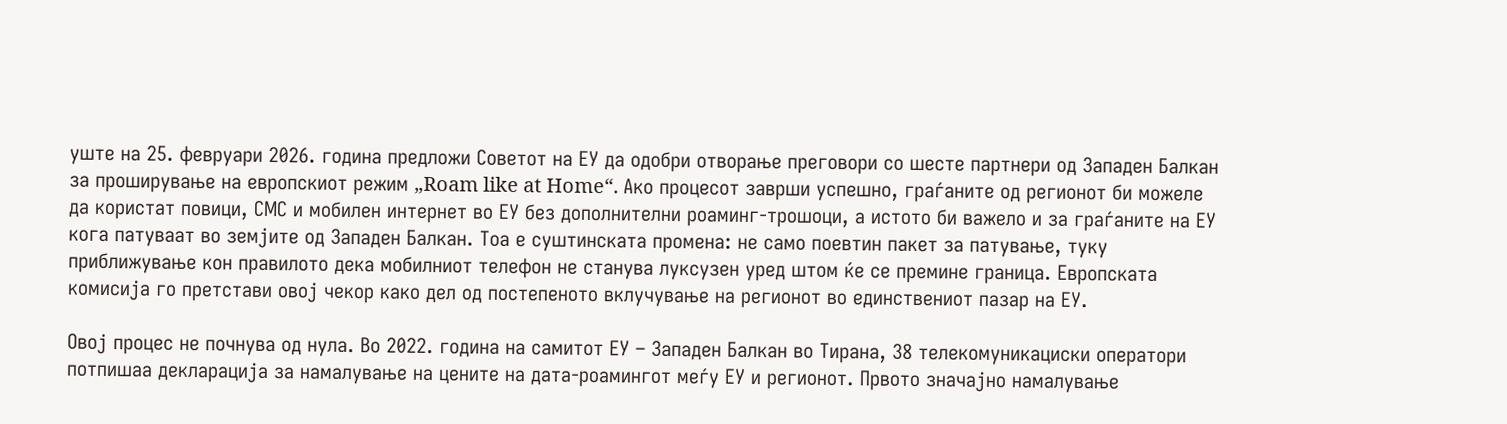уште на 25. февруари 2026. година предложи Советот на ЕУ да одобри отворање преговори со шесте партнери од Западен Балкан за проширување на европскиот режим „Roam like at Home“. Ако процесот заврши успешно, граѓаните од регионот би можеле да користат повици, СМС и мобилен интернет во ЕУ без дополнителни роаминг-трошоци, а истото би важело и за граѓаните на ЕУ кога патуваат во земјите од Западен Балкан. Тоа е суштинската промена: не само поевтин пакет за патување, туку приближување кон правилото дека мобилниот телефон не станува луксузен уред штом ќе се премине граница. Европската комисија го претстави овој чекор како дел од постепеното вклучување на регионот во единствениот пазар на ЕУ.

Овој процес не почнува од нула. Во 2022. година на самитот ЕУ – Западен Балкан во Тирана, 38 телекомуникациски оператори потпишаа декларација за намалување на цените на дата-роамингот меѓу ЕУ и регионот. Првото значајно намалување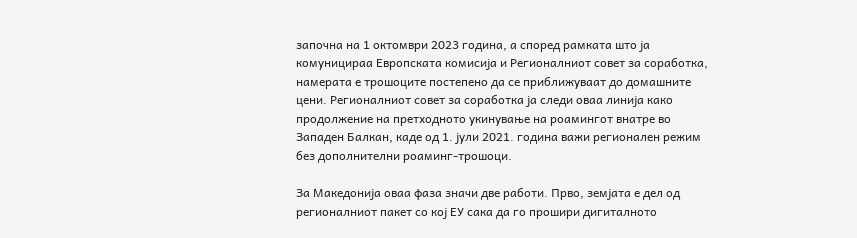започна на 1 октомври 2023 година, а според рамката што ја комуницираа Европската комисија и Регионалниот совет за соработка, намерата е трошоците постепено да се приближуваат до домашните цени. Регионалниот совет за соработка ја следи оваа линија како продолжение на претходното укинување на роамингот внатре во Западен Балкан, каде од 1. јули 2021. година важи регионален режим без дополнителни роаминг-трошоци.

За Македонија оваа фаза значи две работи. Прво, земјата е дел од регионалниот пакет со кој ЕУ сака да го прошири дигиталното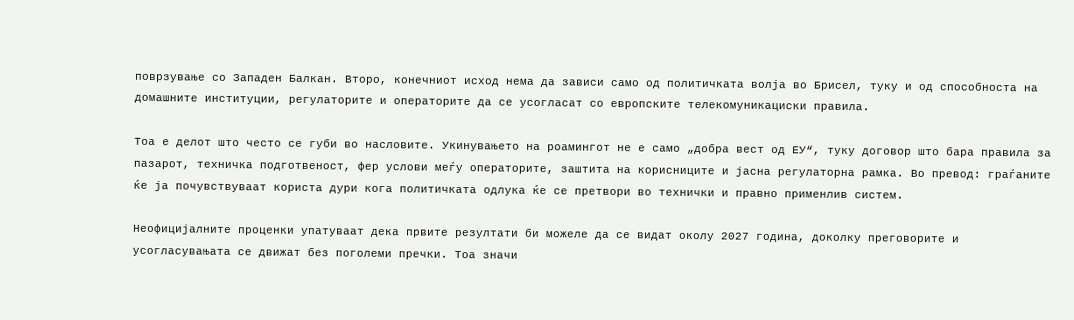поврзување со Западен Балкан. Второ, конечниот исход нема да зависи само од политичката волја во Брисел, туку и од способноста на домашните институции, регулаторите и операторите да се усогласат со европските телекомуникациски правила.

Тоа е делот што често се губи во насловите. Укинувањето на роамингот не е само „добра вест од ЕУ“, туку договор што бара правила за пазарот, техничка подготвеност, фер услови меѓу операторите, заштита на корисниците и јасна регулаторна рамка. Во превод: граѓаните ќе ја почувствуваат користа дури кога политичката одлука ќе се претвори во технички и правно применлив систем.

Неофицијалните проценки упатуваат дека првите резултати би можеле да се видат околу 2027 година, доколку преговорите и усогласувањата се движат без поголеми пречки. Тоа значи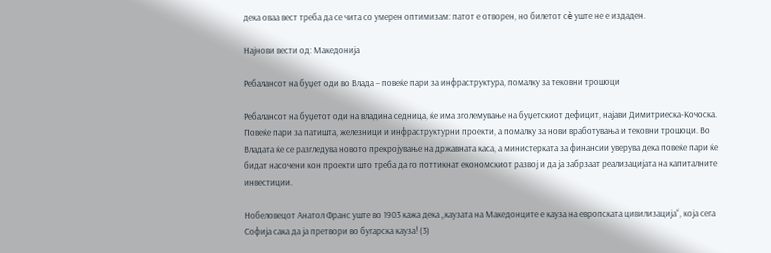дека оваа вест треба да се чита со умерен оптимизам: патот е отворен, но билетот сè уште не е издаден.

Најнови вести од: Македонија

Ребалансот на буџет оди во Влада – повеќе пари за инфраструктура, помалку за тековни трошоци

Ребалансот на буџетот оди на владина седница, ќе има зголемување на буџетскиот дефицит, најави Димитриеска-Кочоска. Повеќе пари за патишта, железници и инфраструктурни проекти, а помалку за нови вработувања и тековни трошоци. Во Владата ќе се разгледува новото прекројување на државната каса, а министерката за финансии уверува дека повеќе пари ќе бидат насочени кон проекти што треба да го поттикнат економскиот развој и да ја забрзаат реализацијата на капиталните инвестиции.

Нобеловецот Анатол Франс уште во 1903 кажа дека „каузата на Македонците е кауза на европската цивилизација“, која сега Софија сака да ја претвори во бугарска кауза! (3)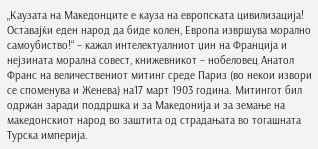„Каузата на Македонците е кауза на европската цивилизација! Оставајќи еден народ да биде колен, Европа извршува морално самоубиство!“ – кажал интелектуалниот џин на Франција и нејзината морална совест, книжевникот – нобеловец Анатол Франс на величествениот митинг среде Париз (во некои извори се споменува и Женева) на17 март 1903 година. Митингот бил одржан заради поддршка и за Македонија и за земање на македонскиот народ во заштита од страдањата во тогашната Турска империја.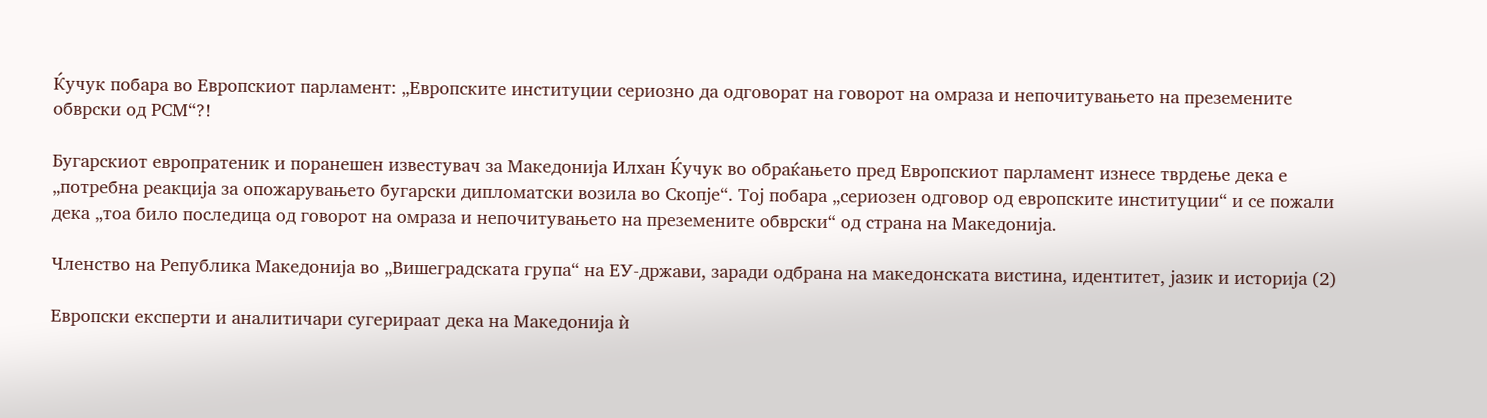Ќучук побара во Европскиот парламент: „Европските институции сериозно да одговорат на говорот на омраза и непочитувањето на преземените обврски од РСМ“?!

Бугарскиот европратеник и поранешен известувач за Македонија Илхан Ќучук во обраќањето пред Европскиот парламент изнесе тврдење дека е „потребна реакција за опожарувањето бугарски дипломатски возила во Скопје“. Тој побара „сериозен одговор од европските институции“ и се пожали дека „тоа било последица од говорот на омраза и непочитувањето на преземените обврски“ од страна на Македонија.

Членство на Република Македонија во „Вишеградската група“ на ЕУ-држави, заради одбрана на македонската вистина, идентитет, јазик и историја (2)

Европски експерти и аналитичари сугерираат дека на Македонија ѝ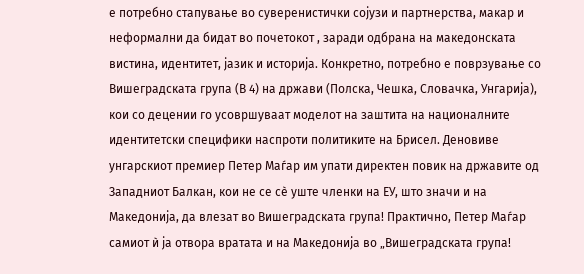е потребно стапување во суверенистички сојузи и партнерства, макар и неформални да бидат во почетокот , заради одбрана на македонската вистина, идентитет, јазик и историја. Конкретно, потребно е поврзување со Вишеградската група (В 4) на држави (Полска, Чешка, Словачка, Унгарија), кои со децении го усовршуваат моделот на заштита на националните идентитетски специфики наспроти политиките на Брисел. Деновиве унгарскиот премиер Петер Маѓар им упати директен повик на државите од Западниот Балкан, кои не се сѐ уште членки на ЕУ, што значи и на Македонија, да влезат во Вишеградската група! Практично, Петер Маѓар самиот ѝ ја отвора вратата и на Македонија во „Вишеградската група!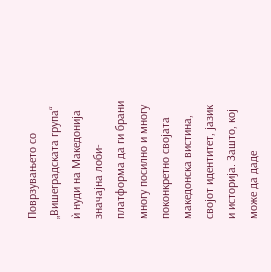Поврзувањето со „Вишеградската група“ ѝ нуди на Македонија значајна лоби-платформа да ги брани многу посилно и многу поконкретно својата македонска вистина, својот идентитет, јазик и историја. Зашто, кој може да даде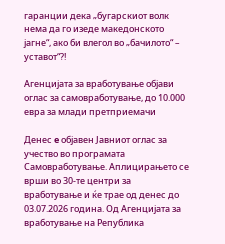гаранции дека „бугарскиот волк нема да го изеде македонското јагне“, ако би влегол во „бачилото“ – уставот“?!

Агенцијата за вработување објави оглас за самовработување, до 10.000 евра за млади претприемачи

Денес e објавен Јавниот оглас за учество во програмата Самовработување. Аплицирањето се врши во 30-те центри за вработување и ќе трае од денес до 03.07.2026 година. Од Агенцијата за вработување на Република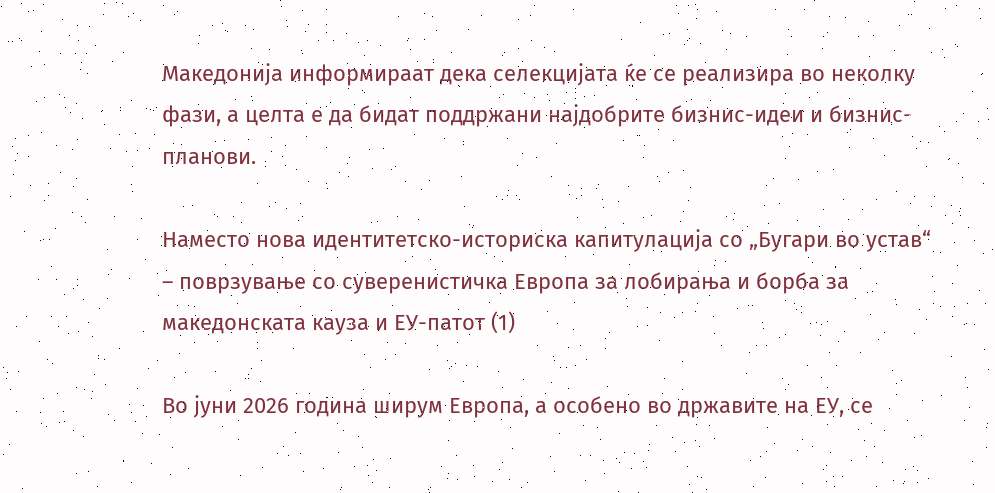Македонија информираат дека селекцијата ќе се реализира во неколку фази, а целта е да бидат поддржани најдобрите бизнис-идеи и бизнис-планови.

Наместо нова идентитетско-историска капитулација со „Бугари во устав“ – поврзување со суверенистичка Европа за лобирања и борба за македонската кауза и ЕУ-патот (1)

Во јуни 2026 година ширум Европа, а особено во државите на ЕУ, се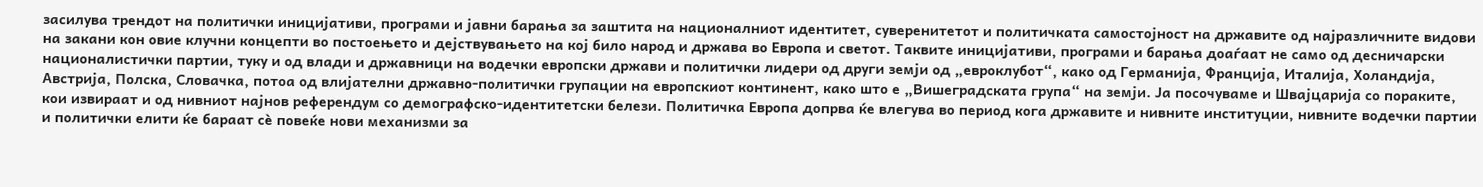засилува трендот на политички иницијативи, програми и јавни барања за заштита на националниот идентитет, суверенитетот и политичката самостојност на државите од најразличните видови на закани кон овие клучни концепти во постоењето и дејствувањето на кој било народ и држава во Европа и светот. Таквите иницијативи, програми и барања доаѓаат не само од десничарски националистички партии, туку и од влади и државници на водечки европски држави и политички лидери од други земји од „евроклубот“, како од Германија, Франција, Италија, Холандија, Австрија, Полска, Словачка, потоа од влијателни државно-политички групации на европскиот континент, како што е „Вишеградската група“ на земји. Ја посочуваме и Швајцарија со пораките, кои извираат и од нивниот најнов референдум со демографско-идентитетски белези. Политичка Европа допрва ќе влегува во период кога државите и нивните институции, нивните водечки партии и политички елити ќе бараат сѐ повеќе нови механизми за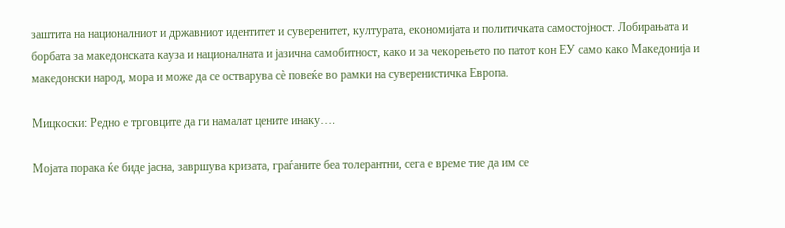заштита на националниот и државниот идентитет и суверенитет, културата, економијата и политичката самостојност. Лобирањата и борбата за македонската кауза и националната и јазична самобитност, како и за чекорењето по патот кон ЕУ само како Македонија и македонски народ, мора и може да се остварува сѐ повеќе во рамки на суверенистичка Европа.

Мицкоски: Редно е трговците да ги намалат цените инаку….

Мојата порака ќе биде јасна, завршува кризата, граѓаните беа толерантни, сега е време тие да им се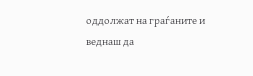оддолжат на граѓаните и веднаш да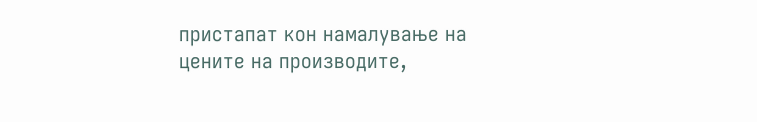пристапат кон намалување на цените на производите,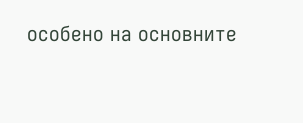особено на основните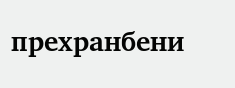прехранбени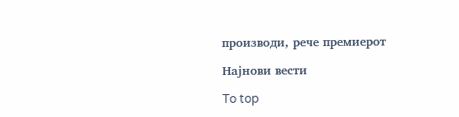производи, рече премиерот

Најнови вести

To top